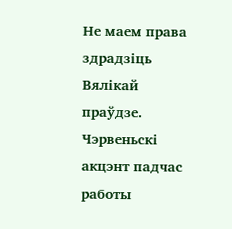Не маем права здрадзіць Вялікай праўдзе. Чэрвеньскі акцэнт падчас работы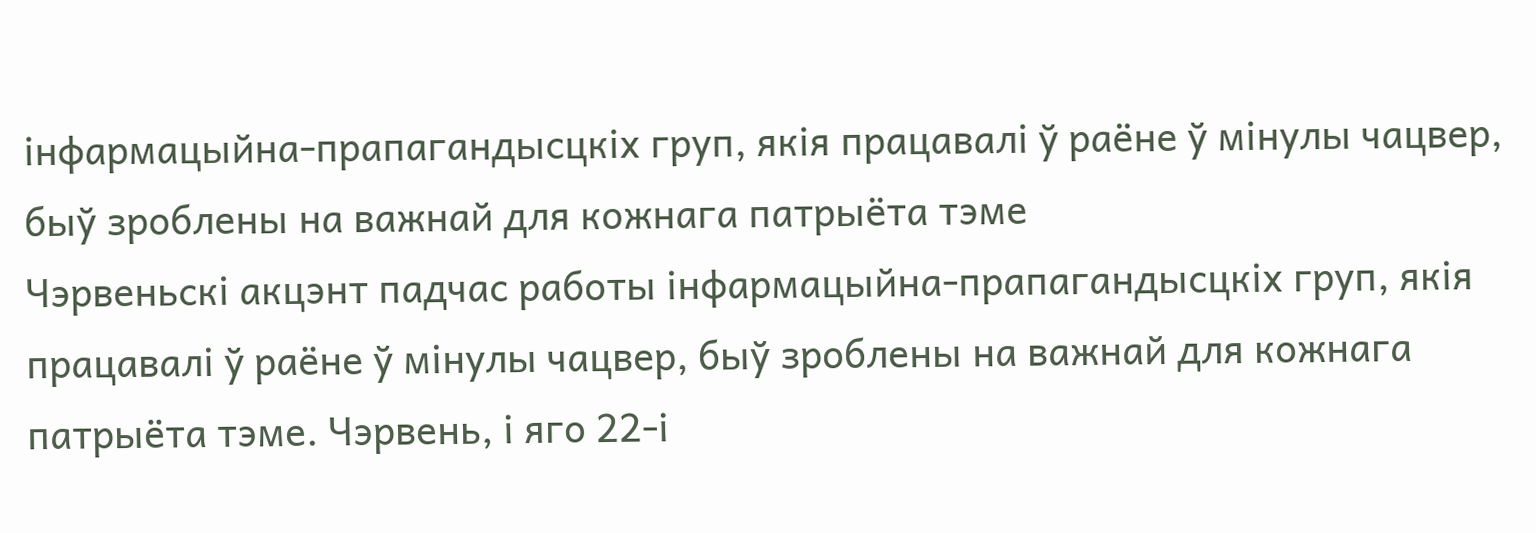інфармацыйна-прапагандысцкіх груп, якія працавалі ў раёне ў мінулы чацвер, быў зроблены на важнай для кожнага патрыёта тэме
Чэрвеньскі акцэнт падчас работы інфармацыйна-прапагандысцкіх груп, якія працавалі ў раёне ў мінулы чацвер, быў зроблены на важнай для кожнага патрыёта тэме. Чэрвень, і яго 22-і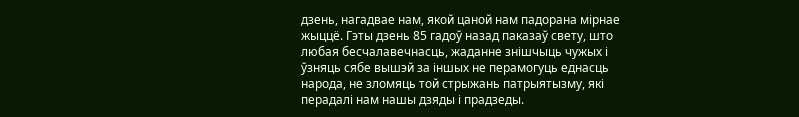дзень, нагадвае нам, якой цаной нам падорана мірнае жыццё. Гэты дзень 85 гадоў назад паказаў свету, што любая бесчалавечнасць, жаданне знішчыць чужых і ўзняць сябе вышэй за іншых не перамогуць еднасць народа, не зломяць той стрыжань патрыятызму, які перадалі нам нашы дзяды і прадзеды.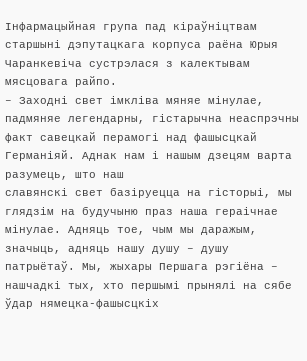Інфармацыйная група пад кіраўніцтвам старшыні дэпутацкага корпуса раёна Юрыя Чаранкевіча сустрэлася з калектывам мясцовага райпо.
– Заходні свет імкліва мяняе мінулае, падмяняе легендарны, гістарычна неаспрэчны факт савецкай перамогі над фашысцкай Германіяй. Аднак нам і нашым дзецям варта разумець, што наш
славянскі свет базіруецца на гісторыі, мы глядзім на будучыню праз наша гераічнае мінулае. Адняць тое, чым мы даражым, значыць, адняць нашу душу – душу патрыётаў. Мы, жыхары Першага рэгіёна – нашчадкі тых, хто першымі прынялі на сябе ўдар нямецка-фашысцкіх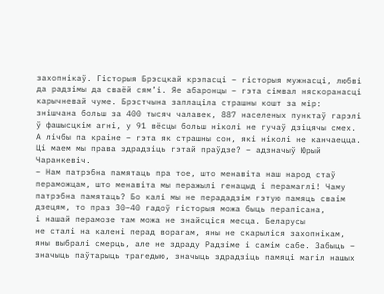захопнікаў. Гісторыя Брэсцкай крэпасці – гісторыя мужнасці, любві да радзімы да сваёй сям’і. Яе абаронцы – гэта сімвал няскоранасці карычневай чуме. Брэстчына заплаціла страшны кошт за мір: знішчана больш за 400 тысяч чалавек, 887 населеных пунктаў гарэлі ў фашысцкім агні, у 91 вёсцы больш ніколі не гучаў дзіцячы смех. А лічбы па краіне – гэта як страшны сон, які ніколі не канчаецца. Ці маем мы права здрадзіць гэтай праўдзе? – адзначыў Юрый Чаранкевіч.
– Нам патрэбна памятаць пра тое, што менавіта наш народ стаў пераможцам, што менавіта мы перажылі генацыд і перамаглі! Чаму патрэбна памятаць? Бо калі мы не перададзім гэтую памяць сваім дзецям, то праз 30–40 гадоў гісторыя можа быць перапісана,
і нашай перамозе там можа не знайсціся месца. Беларусы
не сталі на калені перад ворагам, яны не скарыліся захопнікам,
яны выбралі смерць, але не здраду Радзіме і самім сабе. Забыць – значыць паўтарыць трагедыю, значыць здрадзіць памяці магіл нашых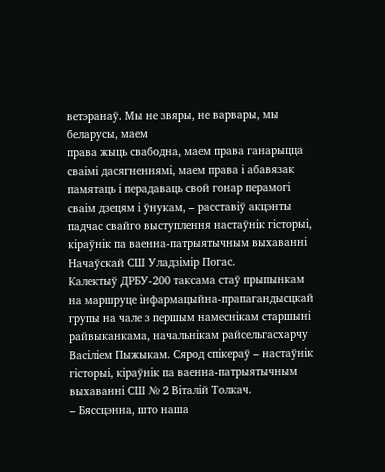ветэранаў. Мы не звяры, не варвары, мы беларусы, маем
права жыць свабодна, маем права ганарыцца сваімі дасягненнямі, маем права і абавязак памятаць і перадаваць свой гонар перамогі сваім дзецям і ўнукам, – расставіў акцэнты падчас свайго выступлення настаўнік гісторыі, кіраўнік па ваенна-патрыятычным выхаванні Начаўскай СШ Уладзімір Погас.
Калектыў ДРБУ-200 таксама стаў прыпынкам на маршруце інфармацыйна-прапагандысцкай групы на чале з першым намеснікам старшыні райвыканкама, начальнікам райсельгасхарчу Васіліем Пыжыкам. Сярод спікераў – настаўнік гісторыі, кіраўнік па ваенна-патрыятычным выхаванні СШ № 2 Віталій Толкач.
– Бяссцэнна, што наша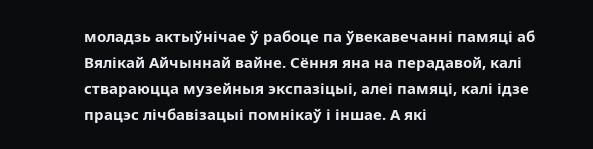моладзь актыўнічае ў рабоце па ўвекавечанні памяці аб Вялікай Айчыннай вайне. Сёння яна на перадавой, калі ствараюцца музейныя экспазіцыі, алеі памяці, калі ідзе працэс лічбавізацыі помнікаў і іншае. А які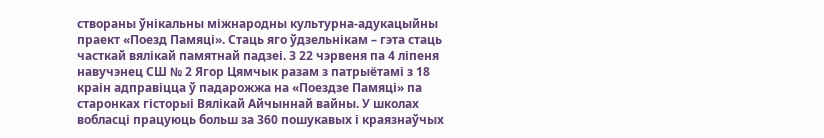створаны ўнікальны міжнародны культурна-адукацыйны праект «Поезд Памяці». Стаць яго ўдзельнікам – гэта стаць часткай вялікай памятнай падзеі. З 22 чэрвеня па 4 ліпеня навучэнец СШ № 2 Ягор Цямчык разам з патрыётамі з 18 краін адправіцца ў падарожжа на «Поездзе Памяці» па старонках гісторыі Вялікай Айчыннай вайны. У школах вобласці працуюць больш за 360 пошукавых і краязнаўчых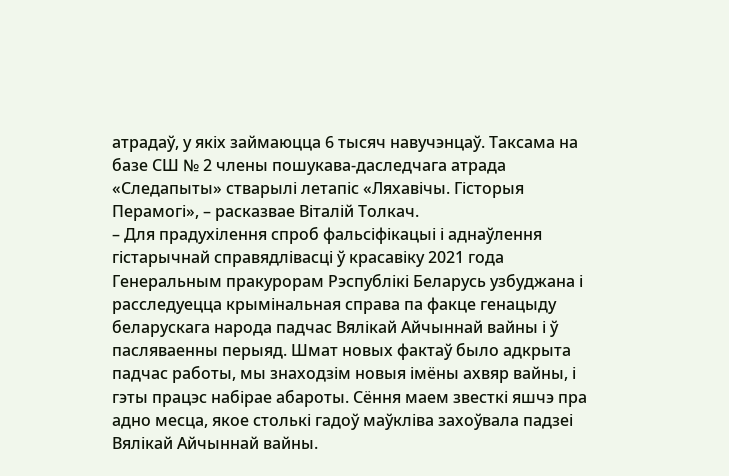атрадаў, у якіх займаюцца 6 тысяч навучэнцаў. Таксама на базе СШ № 2 члены пошукава-даследчага атрада «Следапыты» стварылі летапіс «Ляхавічы. Гісторыя Перамогі», – расказвае Віталій Толкач.
– Для прадухілення спроб фальсіфікацыі і аднаўлення гістарычнай справядлівасці ў красавіку 2021 года Генеральным пракурорам Рэспублікі Беларусь узбуджана і расследуецца крымінальная справа па факце генацыду беларускага народа падчас Вялікай Айчыннай вайны і ў пасляваенны перыяд. Шмат новых фактаў было адкрыта падчас работы, мы знаходзім новыя імёны ахвяр вайны, і гэты працэс набірае абароты. Сёння маем звесткі яшчэ пра адно месца, якое столькі гадоў маўкліва захоўвала падзеі Вялікай Айчыннай вайны.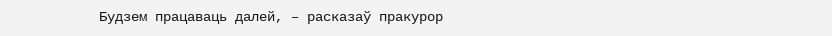Будзем працаваць далей, – расказаў пракурор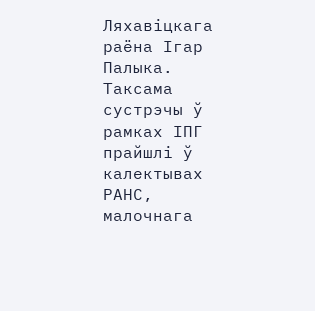Ляхавіцкага раёна Ігар Палыка.
Таксама сустрэчы ў рамках ІПГ прайшлі ў калектывах РАНС, малочнага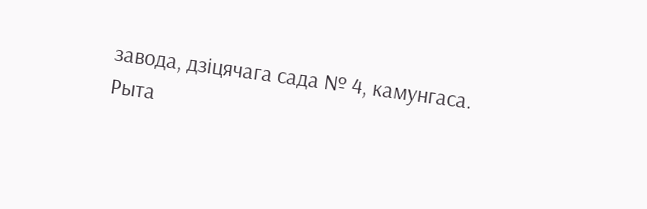завода, дзіцячага сада № 4, камунгаса.
Рыта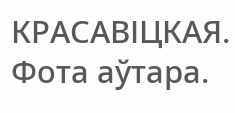КРАСАВІЦКАЯ.
Фота аўтара.